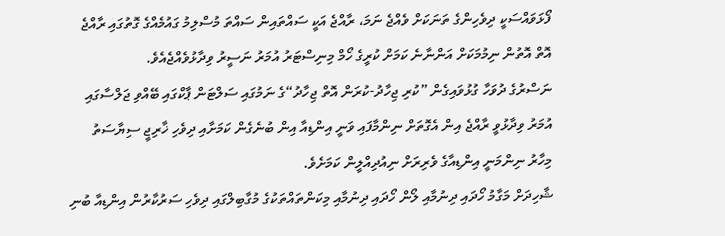ފޯޅަވައްސަކީ ދިވެހިންގެ ތަނަކަށް ވެއްޖެ ނަމަ، ރާއްޖެ އަކީ ސައްތައިން ސައްތަ މުސްލިމު ގައުމެއްގެ ގޮތުގައި ރާއްޖެ އޮތް އޮތުން ނިމުމަކަށް އަންނާނެ ކަމަށް ކުރީގެ ހޯމް މިނިސްޓަރު އުމަރު ނަސީރު ވިދާޅުވެއްޖެއެވެ.
ނަސްރުގެ ދުވަހާ ގުޅުވައިގެން ”ކުރި ޖިހާދު-ކުރަން އޮތް ޖިހާދު“ގެ ނަމުގައި ސަލްޓަން ޕާކްގައި ބޭއްވި ޖަލްސާގައި އުމަރު ވިދާޅުވީ ރާއްޖެ އިން އެގޮތަށް ނިންމާފައި ވަނީ އިންޑިއާ އިން ބުނެގެން ކަމަށާއި ދިވެހި ޚާރިޖީ ސިޔާސަތު މިހާރު ނިންމަނީ އިންޑިއާގެ ވެރިރަށް ނިއުދިއްލީން ކަމަށެވެ.
ޝާހިދަށް މަގާމު ހޯދައި ދިނުމާއި ލޯން ހޯދައި ދިނުމާއި މިކަންތައްތަކުގެ މުގާބިލްގައި ދިވެހި ސަރުކާރުން އިންޑިއާ ބުނި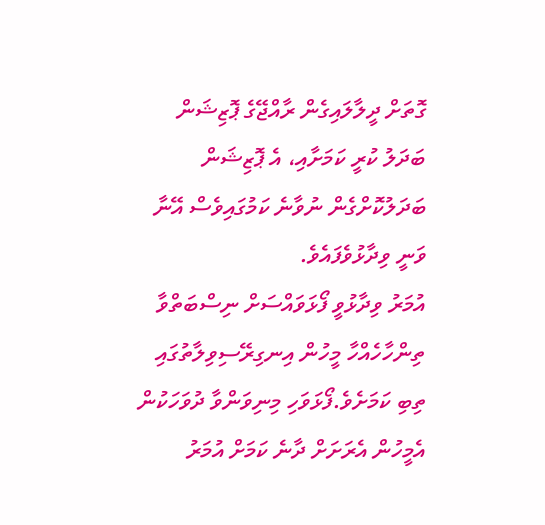ގޮތަށް ދީލާލައިގެން ރާއްޖޭގެ ޕޮޒިޝަން ބަދަލު ކުރީ ކަމަށާއި، އެ ޕޮޒިޝަން ބަދަލުކޮށްގެން ނުވާނެ ކަމުގައިވެސް އޭނާ ވަނީ ވިދާޅުވެފައެވެ.
އުމަރު ވިދާޅުވީ ފޯޅަވައްސަށް ނިސްބަތްވާ ތިންހާހެއްހާ މީހުން އިނގިރޭސިވިލާތުގައި ތިބި ކަމަށެވެ.ފޯޅަވަހި މިނިވަންވާ ދުވަހަކުން އެމީހުން އެރަށަށް ދާނެ ކަމަށް އުމަރު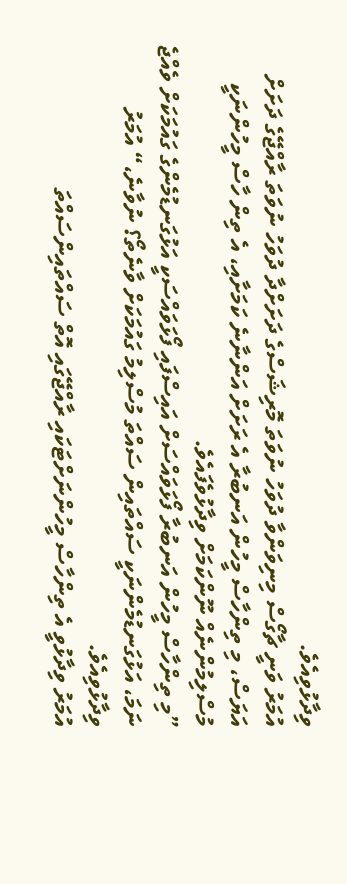ވިދާޅުވިއެވެ.
އުމަރު ވަނީ ޗާގޯސް މިނިވަންވާ ދުވަހު ނުވަތަ މޮރިޝަސްގެ ދަށަށްދާ ދުވަހު ނުވަތަ ރާއްޖޭގެ ދަށަށް އަޔަސް، މި ތިންހާސް މީހުން އަނބުރާ އެ ރަށަށް އަންނާނެ ކަމަށާއި، އެ ތިން ހާސް މީހުންނަކީ މުސްލިމުންނެއް ނޫންކަމަށް ވިދާޅުވެފައެވެ.
”މި ތިންހާސް މީހުން އަނބުރާ ފޯޅަވައްސަށް އައިސްފައި ފޯޅަވައްސަކީ އަޅުގަނޑުމެންގެ ގައުމަކަށް ވެއްޖެ ނަމަ، އަޅުގަނޑުމެންނަކީ ސައްތައިން ސައްތަ މުސްލިމު ގައުމަކަށް ވާނެތޯ؟ ނުވާނެ،“ އުމަރު ވިދާޅުވިއެވެ.
އުމަރު ވިދާޅުވީ އެ ތިންހާސް މީހުންނަށްޓަކައި ރާއްޖޭގައި އޮތް ސައްތައިންސައްތަ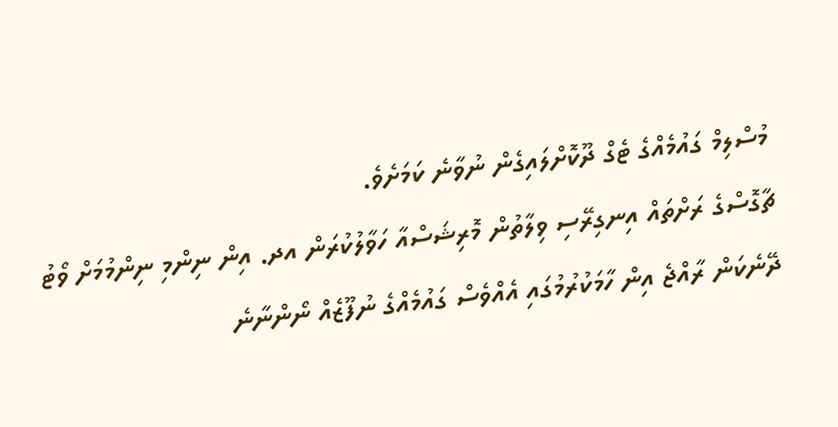މުސްލިމް ގައުމެއްގެ ޓެގް ދޫކޮށްލައިގެން ނުވާނެ ކަމަށެވެ.
ޗާގޮސްގެ ރަށްތައް އިނގިރޭސި ވިލާތުން މޮރިޝަސްއާ ހަވާލުކުރަން އދ. އިން ނިންމި ނިންމުމަށް ވޯޓު ދޭނެކަން ރާއްޖެ އިން ހާމަކުރުމުގައި އެއްވެސް ގައުމެއްގެ ނުފޫޒެއް ނޯންނާނެ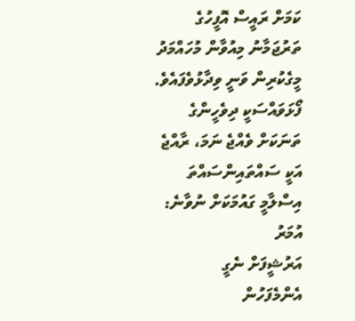ކަމަށް ރައީސް އޮފީހުގެ ތަރުޖަމާނު މިއުވާން މުހައްމަދު މީގެކުރިން ވަނީ ވިދާޅުވެފައެވެ.
ފޯޅަވައްސަކީ ދިވެހީންގެ ތަނަކަށް ވެއްޖެ ނަމަ، ރާއްޖެ އަކީ ސައްތައިންސައްތަ އިސްލާމީ ގައުމަކަށް ނުވާނެ: އުމަރު
އަރުޝީފަށް ނެގީ
އެންމެފަހުން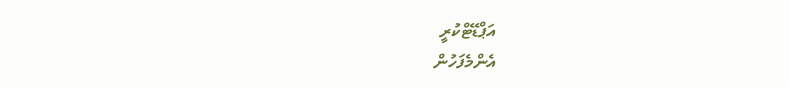އަޕްޑޭޓްކުރީ
އެންމެފަހުން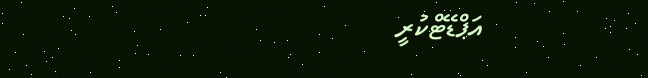އަޕްޑޭޓްކުރީ